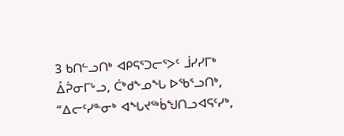3 ᑲᑎᓪᓗᑎᒃ ᐊᑭᕋᕐᑐᓕᕐᐳᑦ ᒨᓯᓯᒥᒃ ᐂᕉᓂᒥᒡᓗ, ᑖᒃᑯᖕᓄᖓ ᐅᖃᕐᓗᑎᒃ, “ᐃᓕᑦᓯᓐᓂᒃ ᐊᖓᔪᖅᑳᖑᑎᓗᐊᕋᑦᓯᒃ,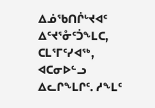ᐃᓅᖃᑎᒌᒡᔪᐊᑦ ᐃᑦᔪᕐᓁᑦᑑᖕᒪᑕ, ᑕᒪᕐᒥᑦᓯᐊᖅ, ᐊᑕᓂᐅᓪᓗ ᐃᓚᒋᖕᒪᒋᑦ. ᓱᖕᒪᑦ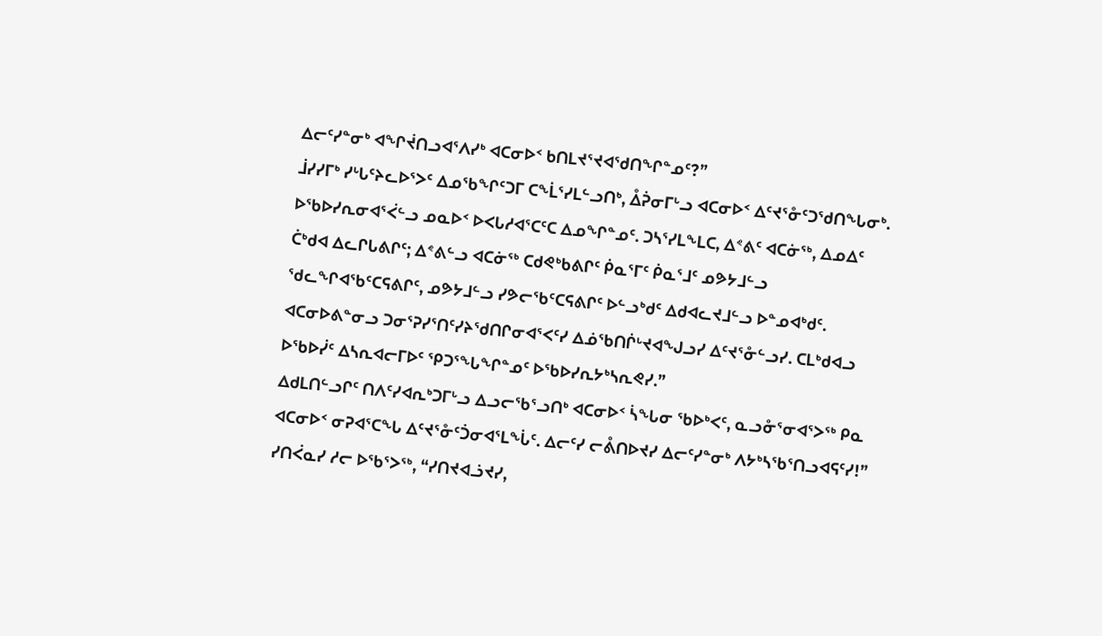ᐃᓕᑦᓯᓐᓂᒃ ᐊᖏᔫᑎᓗᐊᕐᐱᓯᒃ ᐊᑕᓂᐅᑉ ᑲᑎᒪᔪᕐᔪᐊᖁᑎᖏᓐᓄᑦ?”
ᒨᓯᓯᒥᒃ ᓯᒡᒐᑦᔨᓚᐅᕐᐳᑦ ᐃᓄᖃᖏᑦᑐᒥ ᑕᖕᒫᕐᓯᒪᓪᓗᑎᒃ, ᐂᕉᓂᒥᒡᓗ ᐊᑕᓂᐅᑉ ᐃᑦᔪᕐᓁᑦᑐᖁᑎᖓᓂᒃ.
ᐅᖃᐅᓯᕆᓂᐊᕐᐹᓪᓗ ᓄᓇᐅᑉ ᐅᐸᒐᓱᐊᕐᑕᑦᑕ ᐃᓄᖏᓐᓄᑦ. ᑐᓴᕐᓯᒪᖕᒪᑕ, ᐃᕝᕕᑦ ᐊᑕᓃᖅ, ᐃᓄᐃᑦ ᑖᒃᑯᐊ ᐃᓚᒋᒐᕕᒋᑦ; ᐃᕝᕕᓪᓗ ᐊᑕᓃᖅ ᑕᑯᕙᒃᑲᕕᒋᑦ ᑮᓇᕐᒥᑦ ᑮᓇᕐᒧᑦ ᓄᕗᔭᒧᓪᓗ ᖁᓚᖏᐊᖃᑦᑕᕋᕕᒋᑦ, ᓄᕗᔭᒧᓪᓗ ᓯᕗᓕᖃᑦᑕᕋᕕᒋᑦ ᐅᓪᓗᒃᑯᑦ ᐃᑯᐊᓚᔪᒧᓪᓗ ᐅᓐᓄᐊᒃᑯᑦ.
ᐊᑕᓂᐅᕕᓐᓂᓗ ᑐᓂᕐᕈᓯᕐᑎᑦᓯᔨᖁᑎᒋᓂᐊᕐᐸᑦᓯ ᐃᓅᖃᑎᒌᒡᔪᐊᖑᓗᓯ ᐃᑦᔪᕐᓁᓪᓗᓯ. ᑕᒪᒃᑯᐊᓗ ᐅᖃᐅᓰᑦ ᐃᓴᕆᐊᓕᒥᐅᑦ ᕿᑐᕐᖓᖏᓐᓄᑦ ᐅᖃᐅᓯᕆᔭᒃᓴᕆᕙᓯ.”
ᐃᑯᒪᑎᓪᓗᒋᑦ ᑎᐱᑦᓯᐊᕆᒃᑐᒥᒡᓗ ᐃᓗᓕᖃᕐᓗᑎᒃ ᐊᑕᓂᐅᑉ ᓵᖓᓂ ᖃᐅᒃᐸᑦ, ᓇᓗᓁᕐᓂᐊᕐᐳᖅ ᑭᓇ ᐊᑕᓂᐅᑉ ᓂᕈᐊᕐᑕᖓ ᐃᑦᔪᕐᓁᑦᑑᓂᐊᕐᒪᖔᑦ. ᐃᓕᑦᓯ ᓕᕔᑎᐅᔪᓯ ᐃᓕᑦᓯᓐᓂᒃ ᐱᔭᒃᓴᖃᕐᑎᓗᐊᕋᑦᓯ!”
ᓯᑎᐹᓇᓯ ᓱᓕ ᐅᖃᕐᐳᖅ, “ᓯᑎᔪᐊᓘᔪᓯ,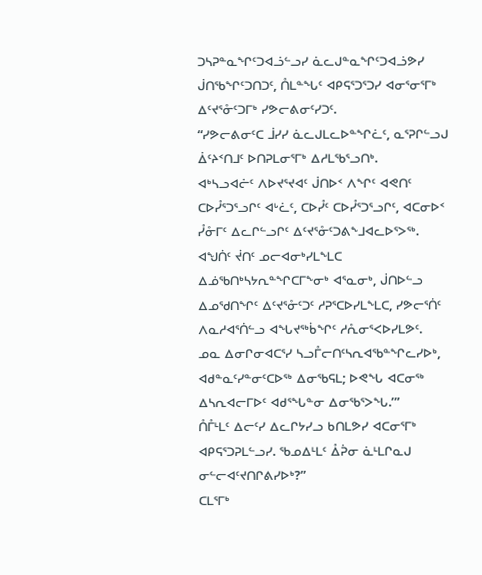ᑐᓴᕈᓐᓇᖏᑦᑐᐊᓘᓪᓗᓯ ᓈᓚᒍᓐᓇᖏᑦᑐᐊᓘᕗᓯ ᒎᑎᖃᖏᑦᑐᑎᑐᑦ, ᑍᒪᓐᖓᑦ ᐊᑭᕋᕐᑐᕐᑐᓯ ᐊᓂᕐᓂᕐᒥᒃ ᐃᑦᔪᕐᓁᑦᑐᒥᒃ ᓯᕗᓕᕕᓂᑦᓯᑐᑦ.
“ᓯᕗᓕᕕᓂᑦᑕ ᒨᓯᓯ ᓈᓚᒍᒪᓚᐅᓐᖏᓛᑦ, ᓇᕐᕈᒋᓪᓗᒍ ᐄᑦᔨᑉᑎᒧᑦ ᐅᑎᕈᒪᓂᕐᒥᒃ ᐃᓱᒪᖃᕐᓗᑎᒃ.
ᐊᒃᓴᓗᐊᓖᑦ ᐱᐅᔪᕐᔪᐊᑦ ᒎᑎᐅᑉ ᐱᖏᑦ ᐊᕙᑎᑦ ᑕᐅᓮᕐᑐᕐᓗᒋᑦ ᐊᒡᓛᑦ, ᑕᐅᓮᑦ ᑕᐅᓮᕐᑐᕐᓗᒋᑦ, ᐊᑕᓂᐅᑉ ᓮᓁᒥᑦ ᐃᓚᒋᓪᓗᒋᑦ ᐃᑦᔪᕐᓁᑦᑐᕕᖕᒧᐊᓚᐅᕐᐳᖅ.
ᐊᖑᑏᑦ ᔫᑎᑦ ᓄᓕᐊᓂᒃᓯᒪᖕᒪᑕ ᐃᓅᖃᑎᒃᓴᔭᕆᓐᖏᑕᒥᖕᓂᒃ ᐊᕐᓇᓂᒃ, ᒎᑎᐅᓪᓗ ᐃᓄᖁᑎᖏᑦ ᐃᑦᔪᕐᓁᑦᑐᑦ ᓱᕈᕐᑕᐅᓯᒪᖕᒪᑕ, ᓯᕗᓕᕐᑏᑦ ᐱᓇᓱᐊᕐᑏᓪᓗ ᐊᖓᔪᖅᑳᖏᑦ ᓱᕅᓂᕐᐸᐅᓯᒪᕗᑦ.
ᓄᓇ ᐃᓂᒋᓂᐊᑕᕐᓯ ᓴᓗᒤᓕᑎᑦᓴᕆᐊᖃᓐᖏᓚᓯᐅᒃ, ᐊᑯᓐᓇᑦᓯᓐᓂᑦᑕᐅᖅ ᐃᓂᖃᕋᒪ; ᐅᕙᖓ ᐊᑕᓂᖅ ᐃᓴᕆᐊᓕᒥᐅᑦ ᐊᑯᕐᖓᓐᓂ ᐃᓂᖃᕐᐳᖓ.’”
ᑍᒤᒻᒪᑦ ᐃᓕᑦᓯ ᐃᓚᒋᔭᓯᓗ ᑲᑎᒪᕗᓯ ᐊᑕᓂᕐᒥᒃ ᐊᑭᕋᕐᑐᕈᒪᓪᓗᓯ. ᖃᓄᐃᒻᒪᑦ ᐂᕉᓂ ᓈᒻᒪᒋᓇᒍ ᓂᓪᓕᐊᑦᔪᑎᒋᕕᓯᐅᒃ?”
ᑕᒪᕐᒥᒃ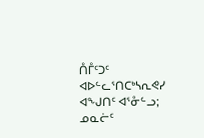ᑍᒤᑦᑐᑦ ᐊᐅᓪᓚᕐᑎᑕᒃᓴᕆᕙᓯ ᐊᖑᑎᑦ ᐊᕐᓁᓪᓗ; ᓄᓇᓖᑦ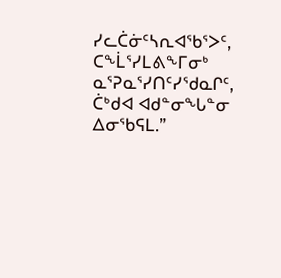ᓯᓚᑖᓃᑦᓴᕆᐊᖃᕐᐳᑦ, ᑕᖕᒫᕐᓯᒪᕕᖕᒥᓂᒃ ᓇᕐᕈᓇᕐᓯᑎᑦᓯᖁᓇᒋᑦ, ᑖᒃᑯᐊ ᐊᑯᓐᓂᖓᓐᓂ ᐃᓂᖃᕋᒪ.”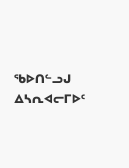ᖃᐅᑎᓪᓗᒍ ᐃᓴᕆᐊᓕᒥᐅᑦ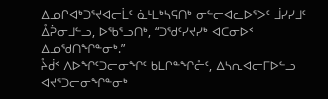ᐃᓄᒋᐊᒃᑐᕐᔪᐊᓕᒫᑦ ᓈᒻᒪᒃᓴᕋᑎᒃ ᓂᓪᓕᐊᓚᐅᕐᐳᑦ ᒨᓯᓯᒧᑦ ᐂᕉᓂᒧᓪᓗ, ᐅᖃᕐᓗᑎᒃ, “ᑐᖁᑦᓯᔪᓯᒃ ᐊᑕᓂᐅᑉ ᐃᓄᖁᑎᖏᓐᓂᒃ.”
ᔧᑰᑉ ᐱᐅᖏᑦᑐᓕᓂᖏᑦ ᑲᒪᒋᓐᖏᓔᑦ, ᐃᓴᕆᐊᓕᒥᐅᓪᓗ ᐊᔪᕐᑐᓕᓂᖏᓐᓂᒃ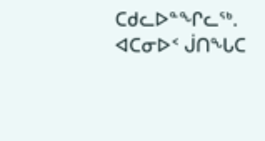ᑕᑯᓚᐅᓐᖏᓚᖅ. ᐊᑕᓂᐅᑉ ᒎᑎᖓᑕ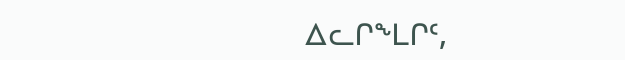ᐃᓚᒋᖕᒪᒋᑦ,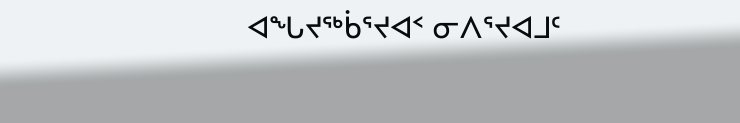ᐊᖓᔪᖅᑳᕐᔪᐊᑉ ᓂᐱᕐᔪᐊᒧᑦ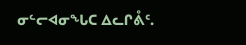ᓂᓪᓕᐊᓂᖓᑕ ᐃᓚᒋᕔᑦ.